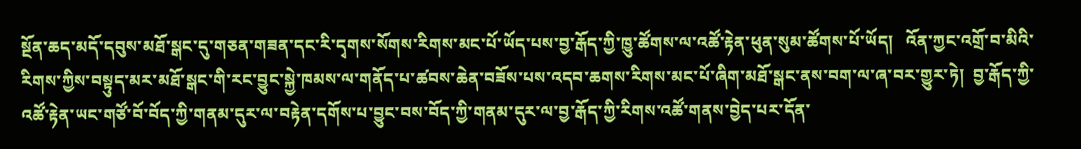སྔོན་ཆད་མདོ་དབུས་མཐོ་སྒང་དུ་གཅན་གཟན་དང་རི་དྭགས་སོགས་རིགས་མང་པོ་ཡོད་པས་བྱ་རྒོད་ཀྱི་ཁྱུ་ཚོགས་ལ་འཚོ་རྟེན་ཕུན་སུམ་ཚོགས་པོ་ཡོད།   འོན་ཀྱང་འགྲོ་བ་མིའི་རིགས་ཀྱིས་བསྟུད་མར་མཐོ་སྒང་གི་རང་བྱུང་སྐྱེ་ཁམས་ལ་གནོད་པ་ཚབས་ཆེན་བཟོས་པས་འདབ་ཆགས་རིགས་མང་པོ་ཞིག་མཐོ་སྒང་ནས་བག་ལ་ཞ་བར་གྱུར་ཏེ།  བྱ་རྒོད་ཀྱི་འཚོ་རྟེན་ཡང་གཙོ་བོ་བོད་ཀྱི་གནམ་དུར་ལ་བརྟེན་དགོས་པ་བྱུང་བས་བོད་ཀྱི་གནམ་དུར་ལ་བྱ་རྒོད་ཀྱི་རིགས་འཚོ་གནས་བྱེད་པར་དོན་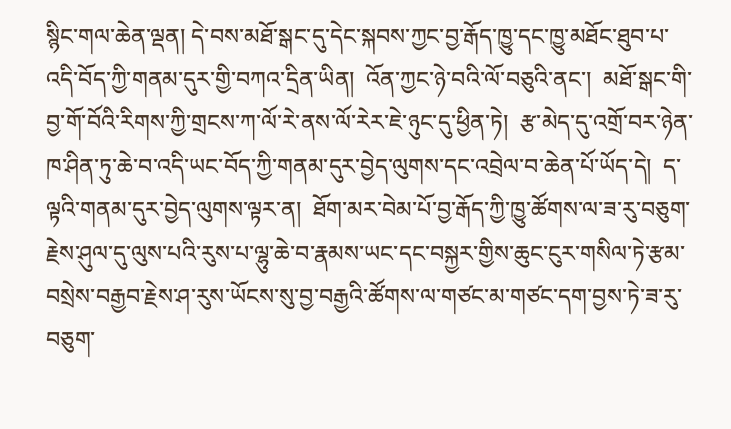སྙིང་གལ་ཆེན་ལྡན། དེ་བས་མཐོ་སྒང་དུ་དེང་སྐབས་ཀྱང་བྱ་རྒོད་ཁྱུ་དང་ཁྱུ་མཐོང་ཐུབ་པ་འདི་བོད་ཀྱི་གནམ་དུར་གྱི་བཀའ་དྲིན་ཡིན།  འོན་ཀྱང་ཉེ་བའི་ལོ་བཅུའི་ནང་།  མཐོ་སྒང་གི་བྱ་གོ་བོའི་རིགས་ཀྱི་གྲངས་ཀ་ལོ་རེ་ནས་ལོ་རེར་ཇེ་ཉུང་དུ་ཕྱིན་ཏེ།  རྩ་མེད་དུ་འགྲོ་བར་ཉེན་ཁ་ཤིན་ཏུ་ཆེ་བ་འདི་ཡང་བོད་ཀྱི་གནམ་དུར་བྱེད་ལུགས་དང་འབྲེལ་བ་ཆེན་པོ་ཡོད་དེ།  ད་ལྟའི་གནམ་དུར་བྱེད་ལུགས་ལྟར་ན།  ཐོག་མར་བེམ་པོ་བྱ་རྒོད་ཀྱི་ཁྱུ་ཚོགས་ལ་ཟ་རུ་བཅུག་རྗེས་ཤུལ་དུ་ལུས་པའི་རུས་པ་ལྷུ་ཆེ་བ་རྣམས་ཡང་དང་བསྐྱར་གྱིས་ཆུང་ངུར་གསིལ་ཏེ་རྩམ་བསྲེས་བརྒྱབ་རྗེས་ཤ་རུས་ཡོངས་སུ་བྱ་བརྒྱའི་ཚོགས་ལ་གཙང་མ་གཙང་དག་བྱས་ཏེ་ཟ་རུ་བཅུག་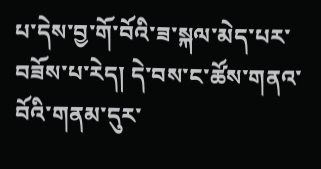པ་དེས་བྱ་གོ་བོའི་ཟ་སྐལ་མེད་པར་བཟོས་པ་རེད། དེ་བས་ང་ཚོས་གནའ་བོའི་གནམ་དུར་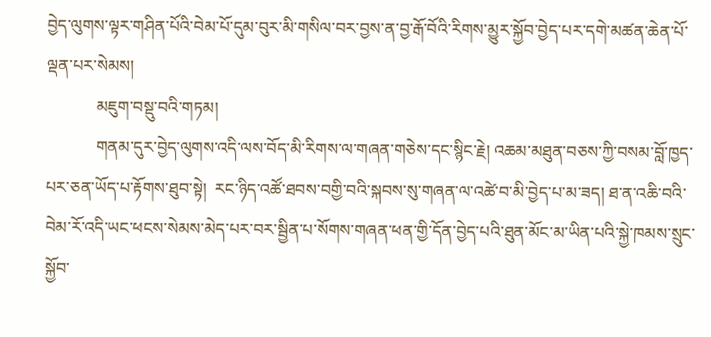བྱེད་ལུགས་ལྟར་གཤིན་པོའི་བེམ་པོ་དུམ་བུར་མི་གསིལ་བར་བྱས་ན་བྱ་རྒོ་བོའི་རིགས་མྱུར་སྐྱོབ་བྱེད་པར་དགེ་མཚན་ཆེན་པོ་ལྡན་པར་སེམས།
            མཇུག་བསྡུ་བའི་གཏམ།
            གནམ་དུར་བྱེད་ལུགས་འདི་ལས་བོད་མི་རིགས་ལ་གཞན་གཅེས་དང་སྙིང་རྗེ། འཆམ་མཐུན་བཅས་ཀྱི་བསམ་བློ་ཁྱད་པར་ཅན་ཡོད་པ་རྟོགས་ཐུབ་སྟེ།  རང་ཉིད་འཚོ་ཐབས་བགྱི་བའི་སྐབས་སུ་གཞན་ལ་འཚེ་བ་མི་བྱེད་པ་མ་ཟད། ཐ་ན་འཆི་བའི་བེམ་རོ་འདི་ཡང་ཕངས་སེམས་མེད་པར་བར་སྦྱིན་པ་སོགས་གཞན་ཕན་གྱི་དོན་བྱེད་པའི་ཐུན་མོང་མ་ཡིན་པའི་སྐྱེ་ཁམས་སྲུང་སྐྱོབ་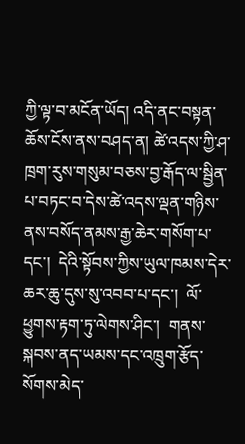ཀྱི་ལྟ་བ་མངོན་ཡོད། འདི་ནང་བསྟན་ཆོས་ངོས་ནས་བཤད་ན། ཚེ་འདས་ཀྱི་ཤ་ཁྲག་རུས་གསུམ་བཅས་བྱ་རྒོད་ལ་སྦྱིན་པ་བཏང་བ་དེས་ཚེ་འདས་ལྡན་གཉིས་ནས་བསོད་ནམས་རྒྱ་ཆེར་གསོག་པ་དང་།  དེའི་སྟོབས་ཀྱིས་ཡུལ་ཁམས་དེར་ཆར་ཆུ་དུས་སུ་འབབ་པ་དང་།  ལོ་ཕྱུགས་རྟག་ཏུ་ལེགས་ཤིང་།  གནས་སྐབས་ནད་ཡམས་དང་འཁྲུག་རྩོད་སོགས་མེད་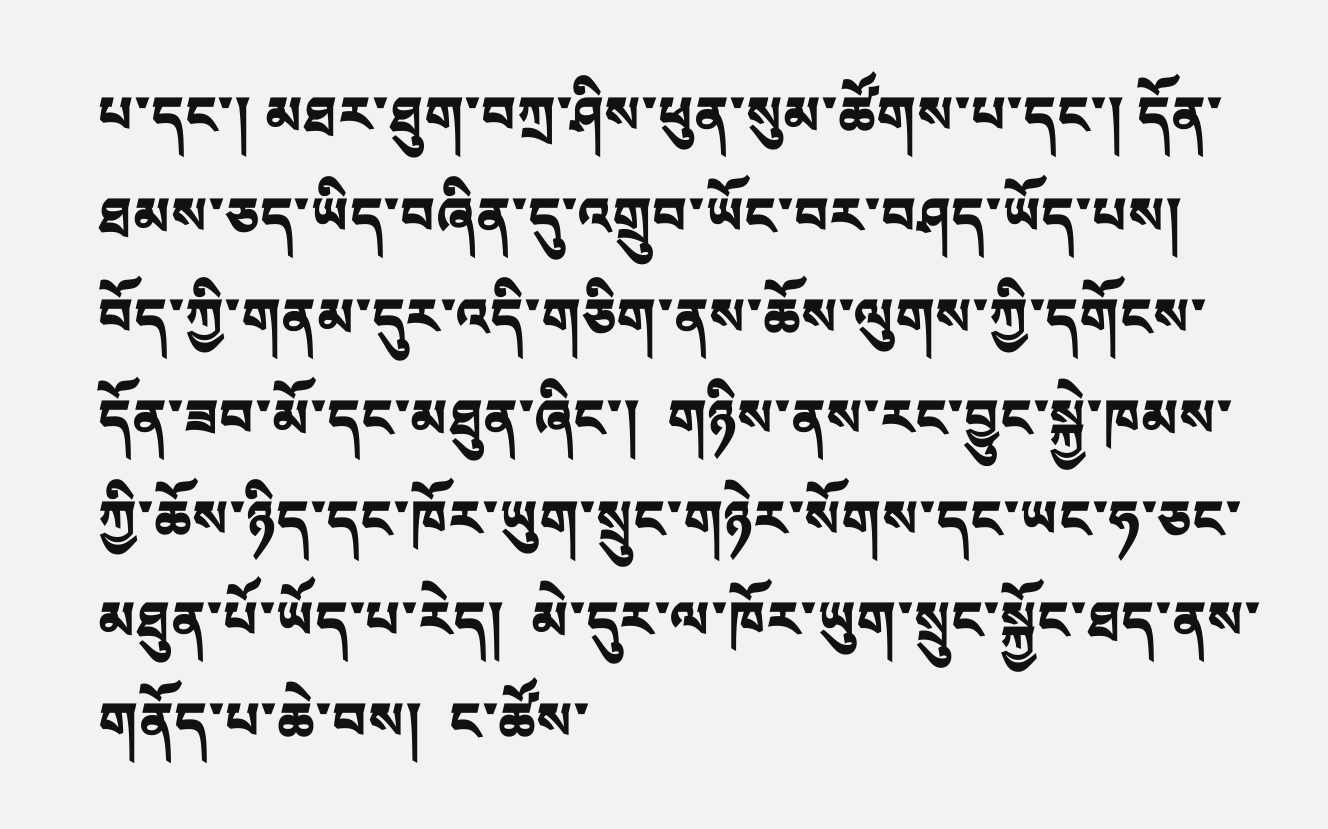པ་དང་། མཐར་ཐུག་བཀྲ་ཤིས་ཕུན་སུམ་ཚོགས་པ་དང་། དོན་ཐམས་ཅད་ཡིད་བཞིན་དུ་འགྲུབ་ཡོང་བར་བཤད་ཡོད་པས།    བོད་ཀྱི་གནམ་དུར་འདི་གཅིག་ནས་ཆོས་ལུགས་ཀྱི་དགོངས་དོན་ཟབ་མོ་དང་མཐུན་ཞིང་།  གཉིས་ནས་རང་བྱུང་སྐྱེ་ཁམས་ཀྱི་ཆོས་ཉིད་དང་ཁོར་ཡུག་སྲུང་གཉེར་སོགས་དང་ཡང་ཧ་ཅང་མཐུན་པོ་ཡོད་པ་རེད།  མེ་དུར་ལ་ཁོར་ཡུག་སྲུང་སྐྱོང་ཐད་ནས་གནོད་པ་ཆེ་བས།  ང་ཚོས་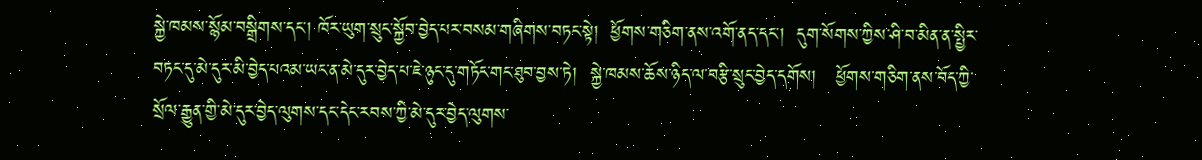སྐྱེ་ཁམས་སྙོམ་བསྒྲིགས་དང་། ཁོར་ཡུག་སྲུང་སྐྱོབ་བྱེད་པར་བསམ་གཞིགས་བཏང་སྟེ།  ཕྱོགས་གཅིག་ནས་འགོ་ནད་དང་།  དུག་སོགས་ཀྱིས་ཤི་བ་མིན་ན་སྤྱིར་བཏང་དུ་མེ་དུར་མི་བྱེད་པའམ་ཡང་ན་མེ་དུར་བྱེད་པ་ཇེ་ཉུང་དུ་གཏོང་གང་ཐུབ་བྱས་ཏེ།  སྐྱེ་ཁམས་ཆོས་ཉིད་ལ་བརྩི་སྲུང་བྱེད་དགོས།   ཕྱོགས་གཅིག་ནས་བོད་ཀྱི་སྲོལ་རྒྱུན་གྱི་མེ་དུར་བྱེད་ལུགས་དང་དེང་རབས་ཀྱི་མེ་དུར་བྱེད་ལུགས་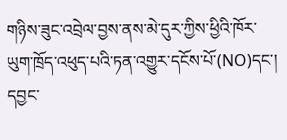གཉིས་ཟུང་འབྲེལ་བྱས་ནས་མེ་དུར་ཀྱིས་ཕྱིའི་ཁོར་ཡུག་ཁྲོད་འཕུད་པའི་ཏན་འགྱུར་དངོས་པོ་(NO)དང་། དབྱང་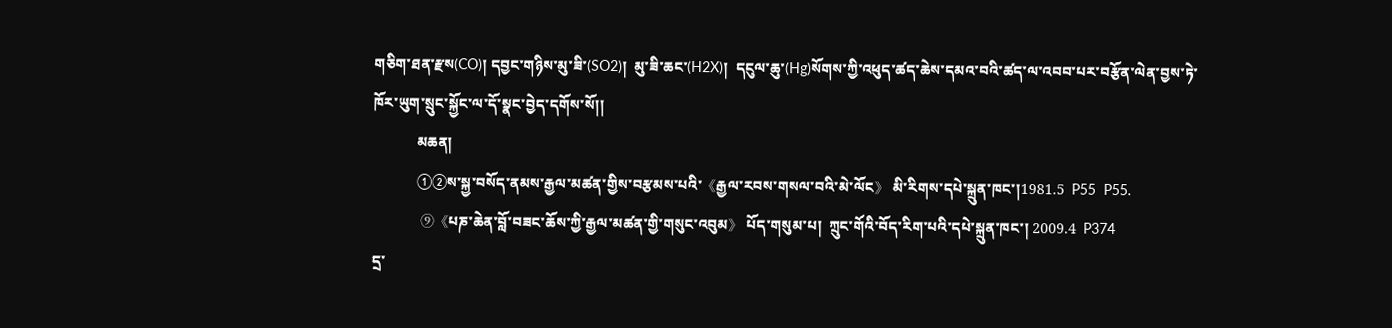གཅིག་ཐན་རྫས(CO)། དབྱང་གཉིས་མུ་ཟི་(SO2)།  མུ་ཟི་ཆང་(H2X)།  དངུལ་ཆུ་(Hg)སོགས་ཀྱི་འཕུད་ཚད་ཆེས་དམའ་བའི་ཚད་ལ་འབབ་པར་བརྩོན་ལེན་བྱས་ཏེ་ཁོར་ཡུག་སྲུང་སྐྱོང་ལ་དོ་སྣང་བྱེད་དགོས་སོ།།
            མཆན།
            ①②ས་སྐྱ་བསོད་ནམས་རྒྱལ་མཚན་གྱིས་བརྩམས་པའི་《རྒྱལ་རབས་གསལ་བའི་མེ་ལོང》 མི་རིགས་དཔེ་སྐྲུན་ཁང་།1981.5  P55  P55.
            ⑨《པཎ་ཆེན་བློ་བཟང་ཆོས་ཀྱི་རྒྱལ་མཚན་གྱི་གསུང་འབུམ》 པོད་གསུམ་པ།  ཀྲུང་གོའི་བོད་རིག་པའི་དཔེ་སྐྲུན་ཁང་། 2009.4  P374
དྲ་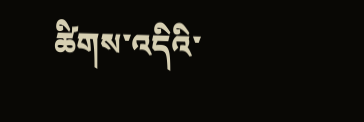ཚིགས་འདིའི་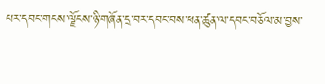པར་དབང་གངས་ལྗོངས་ཉི་གཞོན་དྲ་བར་དབང་བས་ཕན་ཚུན་ལ་དབང་བཅོལ་མ་བྱས་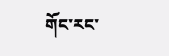གོང་རང་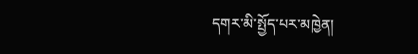དགར་མི་སྤྱོད་པར་མཁྱེན།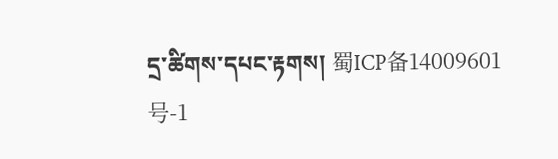དྲ་ཚིགས་དཔང་རྟགས། 蜀ICP备14009601号-1